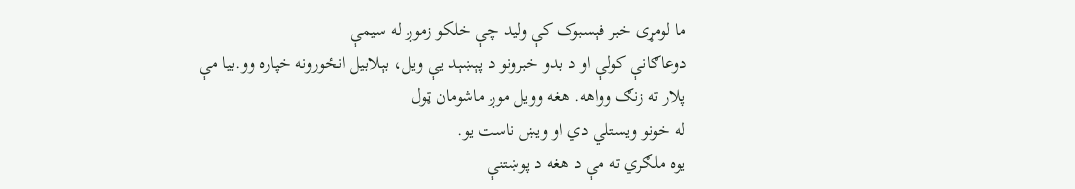ما لومړی خبر فېسبوک کې ولید چې خلکو زموږ له سیمې
دوعاګانې کولې او د بدو خبرونو د پېښېد یې ویل، بېلابیل انځورونه خپاره وو.بیا مې پلار ته زنګ وواهه. هغه وویل موږ ماشومان ټول
له خونو ویستلي دي او ویښ ناست یو.
یوه ملګري ته مې د هغه د پوښتنې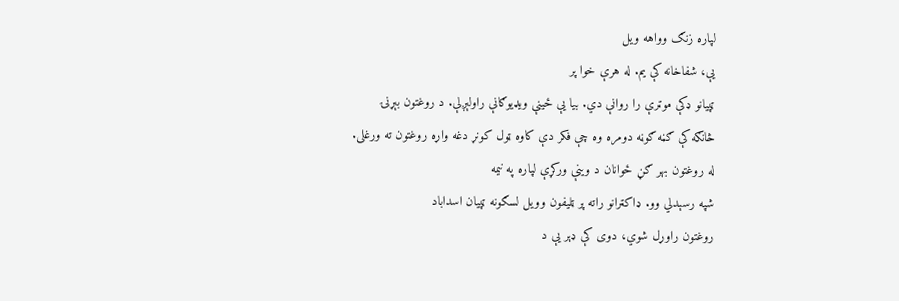لپاره زنګ وواهه ویل
یې، شفاخانه کې یم. له هرې خوا پر
ټپيانو ډکې موټرې را روانې دي. بیا یې ځینې ویډیوګانې راولېږلې. د روغتون بېړنۍ
څانګه کې ګڼه ګوڼه دومره وه چې فکر دې کاوه ټول کونړ دغه واړه روغتون ته ورغلی.
له روغتون بهر ګڼ ځوانان د وینې ورکړې لپاره په نیمه
شپه رسېدلي وو. ډاکټرانو راته پر ټلیفون وویل لسګونه ټپیان اسداباد
روغتون راوړل شوي، دوی کې ډېر یې د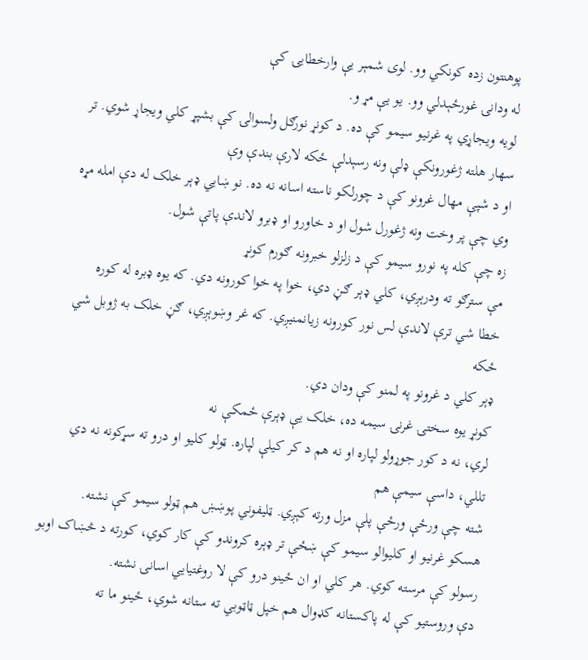پوهنتون زده کونکي وو. لوی شمېر یې وارخطایۍ کې
له ودانۍ غورځېدلي وو. یو یې مړ و.
لویه ویجاړي په غرنیو سیمو کې ده. د کونړ نورګل ولسوالۍ کې بشپړ کلي ویجاړ شوي. تر سهار هلته ژغورونکې ډلې ونه رسېدلې ځکه لارې بندې وې
او د شپې مهال غرونو کې د چورلکو ناسته اسانه نه ده. نو ښايي ډېر خلک له دې امله مړه
وي چې پر وخت ونه ژغورل شول او د خاورو او ډبرو لاندې پاتې شول.
زه چې کله په نورو سیمو کې د زلزلو خبرونه ګورم کونړ
مې سترګو ته ودرېږي، کلي ډېر ګڼ دي، خوا په خوا کورونه دي. که یوه ډبره له کوره
خطا شي ترې لاندې لس نور کورونه زیانمنیږي. که غر وښوېږي، ګڼ خلک به ژوبل شي ځکه
ډېر کلي د غرونو په لمنو کې ودان دي.
کونړ یوه سختۍ غرنۍ سیمه ده، خلک یې ډېرې ځمکې نه
لري، نه د کور جوړولو لپاره او نه هم د کر کیلې لپاره. ټولو کلیو او درو ته سړکونه نه دي تللي، داسې سیمې هم
شته چې ورځې ورځې پلې مزل ورته کېږي. ټلیفوني پوښښ هم ټولو سیمو کې نشته.
هسکو غرنیو او کلیوالو سیمو کې ښځې تر ډېره کروندو کې کار کوي، کورته د څښاک اوبو
رسولو کې مرسته کوي. هر کلي او ان ځينو درو کې لا روغتیايي اسانۍ نشته.
دې وروستیو کې له پاکستانه کډوال هم خپل ټاټوبي ته ستانه شوي، ځینو ما ته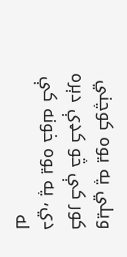ویلي په یوه کوچني کور کې څو کډې دېره دي، په یوه خونه کې له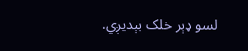لسو ډېر خلک بېدیږي.